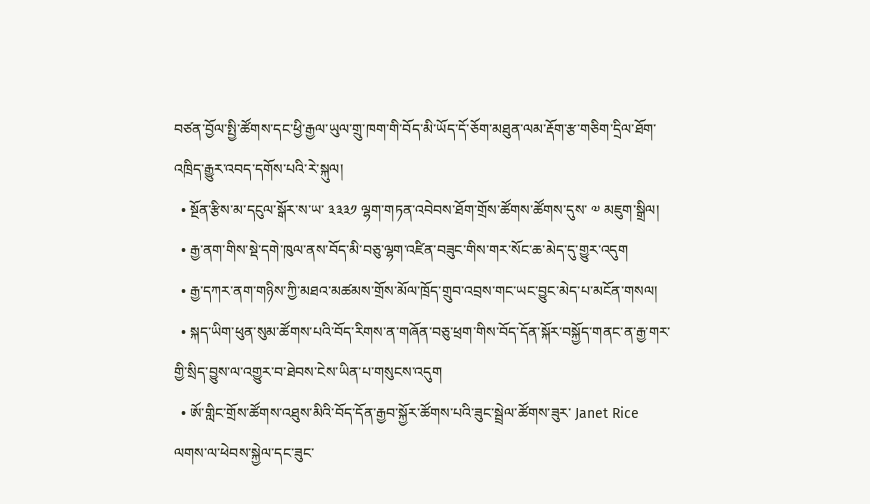བཙན་བྱོལ་སྤྱི་ཚོགས་དང་ཕྱི་རྒྱལ་ཡུལ་གྲུ་ཁག་གི་བོད་མི་ཡོད་དོ་ཅོག་མཐུན་ལམ་རྡོག་རྩ་གཅིག་དྲིལ་ཐོག་འཁྲིད་རྒྱུར་འབད་དགོས་པའི་རེ་སྐུལ།
  • སྔོན་རྩིས་མ་དངུལ་སྒོར་ས་ཡ་ ༣༣༣༡ ལྷག་གཏན་འབེབས་ཐོག་གྲོས་ཚོགས་ཚོགས་དུས་ ༧ མཇུག་སྒྲིལ།
  • རྒྱ་ནག་གིས་སྡེ་དགེ་ཁུལ་ནས་བོད་མི་བཅུ་ལྷག་འཛིན་བཟུང་གིས་གར་སོང་ཆ་མེད་དུ་གྱུར་འདུག
  • རྒྱ་དཀར་ནག་གཉིས་ཀྱི་མཐའ་མཚམས་གྲོས་མོལ་ཁྲོད་གྲུབ་འབྲས་གང་ཡང་བྱུང་མེད་པ་མངོན་གསལ།
  • སྐད་ཡིག་ཕུན་སུམ་ཚོགས་པའི་བོད་རིགས་ན་གཞོན་བཅུ་ཕྲག་གིས་བོད་དོན་སྐོར་བསྐྱོད་གནང་ན་རྒྱ་གར་གྱི་སྲིད་བྱུས་ལ་འགྱུར་བ་ཐེབས་ངེས་ཡིན་པ་གསུངས་འདུག
  • ཨོ་གླིང་གྲོས་ཚོགས་འཐུས་མིའི་བོད་དོན་རྒྱབ་སྐྱོར་ཚོགས་པའི་ཟུང་སྦྲེལ་ཚོགས་ཟུར་ Janet Rice ལགས་ལ་ཕེབས་སྐྱེལ་དང་ཟུང་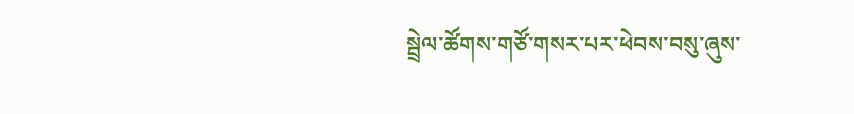སྦྲེལ་ཚོགས་གཙོ་གསར་པར་ཕེབས་བསུ་ཞུས་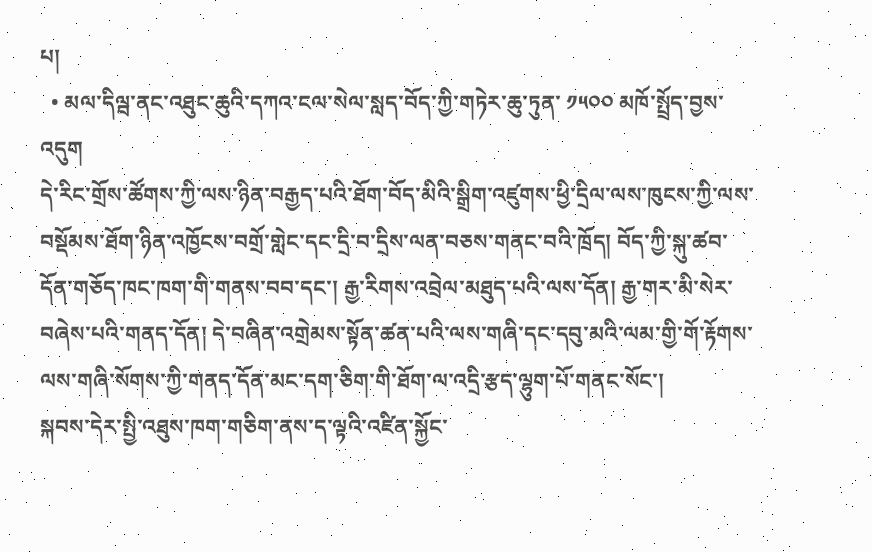པ།
  • མལ་དིལྦ་ནང་འཐུང་ཆུའི་དཀའ་ངལ་སེལ་སླད་བོད་ཀྱི་གཏེར་ཆུ་ཏུན་ ༡༥༠༠ མཁོ་སྤྲོད་བྱས་འདུག
དེ་རིང་གྲོས་ཚོགས་ཀྱི་ལས་ཉིན་བརྒྱད་པའི་ཐོག་བོད་མིའི་སྒྲིག་འཛུགས་ཕྱི་དྲིལ་ལས་ཁུངས་ཀྱི་ལས་བསྡོམས་ཐོག་ཉིན་འཁྱོངས་བགྲོ་གླེང་དང་དྲི་བ་དྲིས་ལན་བཅས་གནང་བའི་ཁྲོད། བོད་ཀྱི་སྐུ་ཚབ་དོན་གཅོད་ཁང་ཁག་གི་གནས་བབ་དང་། རྒྱ་རིགས་འབྲེལ་མཐུད་པའི་ལས་དོན། རྒྱ་གར་མི་སེར་བཞེས་པའི་གནད་དོན། དེ་བཞིན་འགྲེམས་སྟོན་ཚན་པའི་ལས་གཞི་དང་དབུ་མའི་ལམ་གྱི་གོ་རྟོགས་ལས་གཞི་སོགས་ཀྱི་གནད་དོན་མང་དག་ཅིག་གི་ཐོག་ལ་འདྲི་རྩད་ལྷུག་པོ་གནང་སོང་།
སྐབས་དེར་སྤྱི་འཐུས་ཁག་གཅིག་ནས་ད་ལྟའི་འཛིན་སྐྱོང་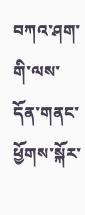བཀའ་ཤག་གི་ལས་དོན་གནང་ཕྱོགས་སྐོར་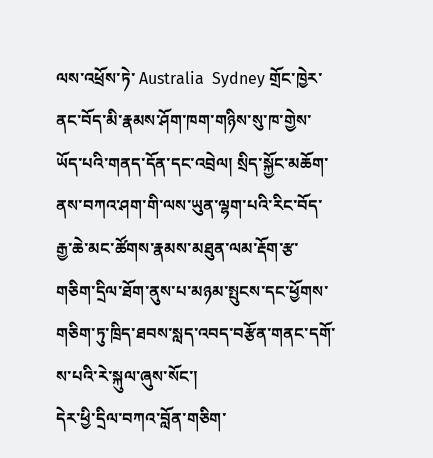ལས་འཕྲོས་ཏེ་ Australia  Sydney གྲོང་ཁྱེར་ནང་བོད་མི་རྣམས་ཤོག་ཁག་གཉིས་སུ་ཁ་གྱེས་ཡོད་པའི་གནད་དོན་དང་འབྲེལ། སྲིད་སྐྱོང་མཆོག་ནས་བཀའ་ཤག་གི་ལས་ཡུན་ལྷག་པའི་རིང་བོད་རྒྱ་ཆེ་མང་ཚོགས་རྣམས་མཐུན་ལམ་རྡོག་རྩ་གཅིག་དྲིལ་ཐོག་ནུས་པ་མཉམ་སྤུངས་དང་ཕྱོགས་གཅིག་ཏུ་ཁྲིད་ཐབས་སླད་འབད་བརྩོན་གནང་དགོ་ས་པའི་རེ་སྐུལ་ཞུས་སོང་།
དེར་ཕྱི་དྲིལ་བཀའ་བློན་གཅིག་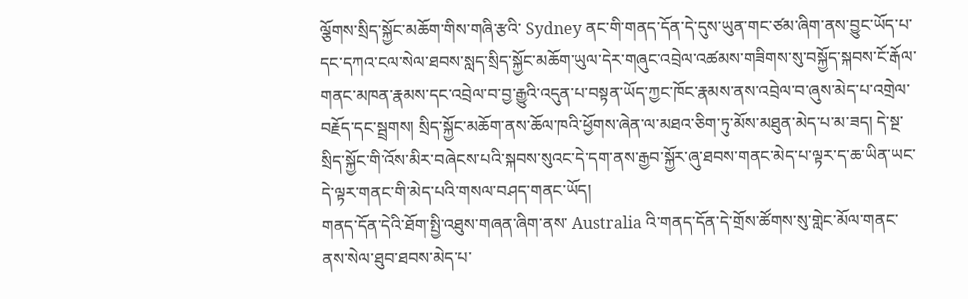ལྕོགས་སྲིད་སྐྱོང་མཆོག་གིས་གཞི་རྩའི་ Sydney ནང་གི་གནད་དོན་དེ་དུས་ཡུན་གང་ཙམ་ཞིག་ནས་བྱུང་ཡོད་པ་དང་དཀའ་ངལ་སེལ་ཐབས་སླད་སྲིད་སྐྱོང་མཆོག་ཡུལ་དེར་གཞུང་འབྲེལ་འཚམས་གཟིགས་སུ་བསྐྱོད་སྐབས་ངོ་རྒོལ་གནང་མཁན་རྣམས་དང་འབྲེལ་བ་བྱ་རྒྱུའི་འདུན་པ་བསྟན་ཡོད་ཀྱང་ཁོང་རྣམས་ནས་འབྲེལ་བ་ཞུས་མེད་པ་འགྲེལ་བརྗོད་དང་སྦྲགས། སྲིད་སྐྱོང་མཆོག་ནས་ཆོལ་ཁའི་ཕྱོགས་ཞེན་ལ་མཐའ་ཅིག་ཏུ་མོས་མཐུན་མེད་པ་མ་ཟད། དེ་སྔ་སྲིད་སྐྱོང་གི་འོས་མིར་བཞེངས་པའི་སྐབས་སུའང་དེ་དག་ནས་རྒྱབ་སྐྱོར་ཞུ་ཐབས་གནང་མེད་པ་ལྟར་ད་ཆ་ཡིན་ཡང་དེ་ལྟར་གནང་གི་མེད་པའི་གསལ་བཤད་གནང་ཡོད།
གནད་དོན་དེའི་ཐོག་སྤྱི་འཐུས་གཞན་ཞིག་ནས་ Australia འི་གནད་དོན་དེ་གྲོས་ཚོགས་སུ་གླེང་མོལ་གནང་ནས་སེལ་ཐུབ་ཐབས་མེད་པ་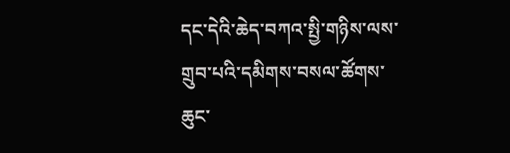དང་དེའི་ཆེད་བཀའ་སྤྱི་གཉིས་ལས་གྲུབ་པའི་དམིགས་བསལ་ཚོགས་ཆུང་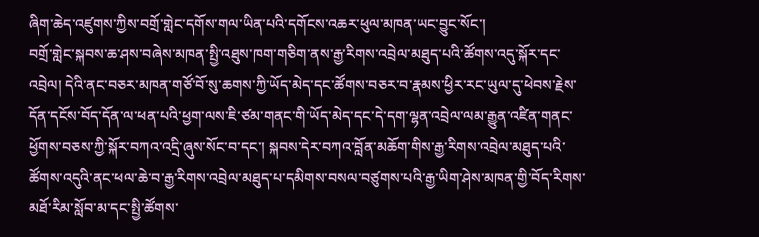ཞིག་ཆེད་འཛུགས་ཀྱིས་བགྲོ་གླེང་དགོས་གལ་ཡིན་པའི་དགོངས་འཆར་ཕུལ་མཁན་ཡང་བྱུང་སོང་།
བགྲོ་གླེང་སྐབས་ཆ་ཤས་བཞེས་མཁན་སྤྱི་འཐུས་ཁག་གཅིག་ནས་རྒྱ་རིགས་འབྲེལ་མཐུད་པའི་ཚོགས་འདུ་སྐོར་དང་འབྲེལ། དེའི་ནང་བཅར་མཁན་གཙོ་བོ་སུ་ཆགས་ཀྱི་ཡོད་མེད་དང་ཚོགས་བཅར་བ་རྣམས་ཕྱིར་རང་ཡུལ་དུ་ཕེབས་རྗེས་དོན་དངོས་བོད་དོན་ལ་ཕན་པའི་ཕྱག་ལས་ཇི་ཙམ་གནང་གི་ཡོད་མེད་དང་དེ་དག་ལྷན་འབྲེལ་ལམ་རྒྱུན་འཛིན་གནང་ཕྱོགས་བཅས་ཀྱི་སྐོར་བཀའ་འདྲི་ཞུས་སོང་བ་དང་། སྐབས་དེར་བཀའ་བློན་མཆོག་གིས་རྒྱ་རིགས་འབྲེལ་མཐུད་པའི་ཚོགས་འདུའི་ནང་ཕལ་ཆེ་བ་རྒྱ་རིགས་འབྲེལ་མཐུད་པ་དམིགས་བསལ་བཙུགས་པའི་རྒྱ་ཡིག་ཤེས་མཁན་གྱི་བོད་རིགས་མཐོ་རིམ་སློབ་མ་དང་སྤྱི་ཚོགས་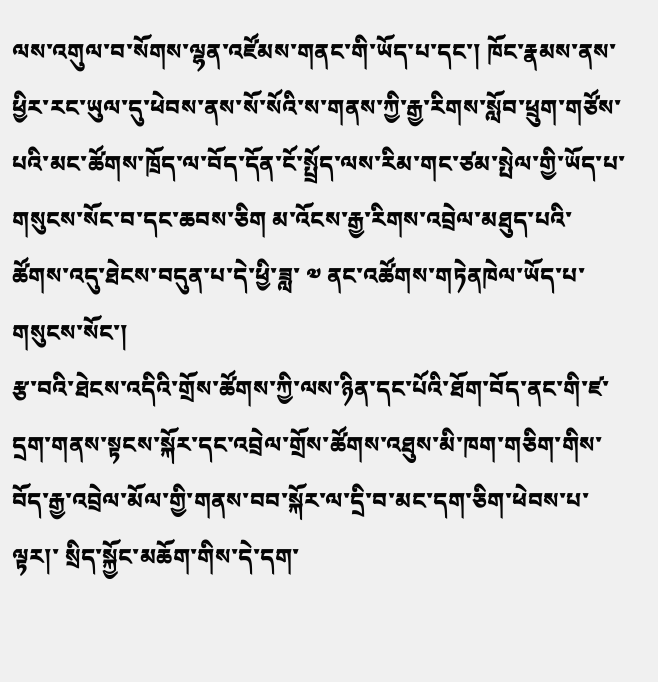ལས་འགུལ་བ་སོགས་ལྷན་འཛོམས་གནང་གི་ཡོད་པ་དང་། ཁོང་རྣམས་ནས་ཕྱིར་རང་ཡུལ་དུ་ཕེབས་ནས་སོ་སོའི་ས་གནས་ཀྱི་རྒྱ་རིགས་སློབ་ཕྲུག་གཙོས་པའི་མང་ཚོགས་ཁྲོད་ལ་བོད་དོན་ངོ་སྤྲོད་ལས་རིམ་གང་ཙམ་སྤེལ་གྱི་ཡོད་པ་གསུངས་སོང་བ་དང་ཆབས་ཅིག མ་འོངས་རྒྱ་རིགས་འབྲེལ་མཐུད་པའི་ཚོགས་འདུ་ཐེངས་བདུན་པ་དེ་ཕྱི་ཟླ་ ༧ ནང་འཚོགས་གཏེནཁེལ་ཡོད་པ་གསུངས་སོང་།
རྩ་བའི་ཐེངས་འདིའི་གྲོས་ཚོགས་ཀྱི་ལས་ཉིན་དང་པོའི་ཐོག་བོད་ནང་གི་ཛ་དྲག་གནས་སྟངས་སྐོར་དང་འབྲེལ་གྲོས་ཚོགས་འཐུས་མི་ཁག་གཅིག་གིས་བོད་རྒྱ་འབྲེལ་མོལ་གྱི་གནས་བབ་སྐོར་ལ་དྲི་བ་མང་དག་ཅིག་ཕེབས་པ་ལྟར།་ སྲིད་སྐྱོང་མཆོག་གིས་དེ་དག་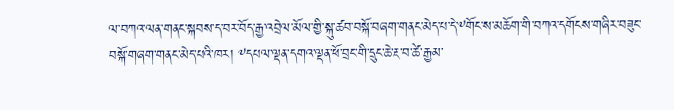ལ་བཀའ་ལན་གནང་སྐབས་ད་བར་བོད་རྒྱ་འབྲེལ་མོལ་གྱི་སྐུ་ཚབ་བསྐོ་བཞག་གནང་མེད་པ་དེ་༸གོང་ས་མཆོག་གི་བཀའ་དགོངས་གཞིར་བཟུང་བསྐོ་གཞག་གནང་མེད་པའི་ཁར། ༸དཔལ་ལྡན་དགའ་ལྡན་ཕོ་བྲང་གི་དྲུང་ཆེ་རྔ་བ་ཚེ་རྒྱམ་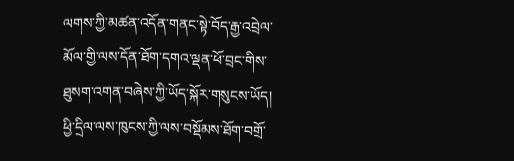ལགས་ཀྱི་མཚན་འདོན་གནང་སྟེ་བོད་རྒྱ་འབྲེལ་མོལ་གྱི་ལས་དོན་ཐོག་དགའ་ལྡན་ཕོ་བྲང་གིས་ཐུསག་འགན་བཞེས་ཀྱི་ཡོད་སྐོར་གསུངས་ཡོད།
ཕྱི་དྲིལ་ལས་ཁུངས་ཀྱི་ལས་བསྡོམས་ཐོག་བགྲོ་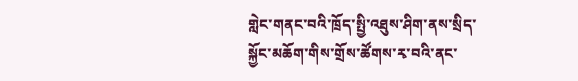གླེང་གནང་བའི་ཁྲོད་སྤྱི་འཐུས་ཤིག་ནས་སྲིད་སྐྱོང་མཆོག་གིས་གྲོས་ཚོགས་རྭ་བའི་ནང་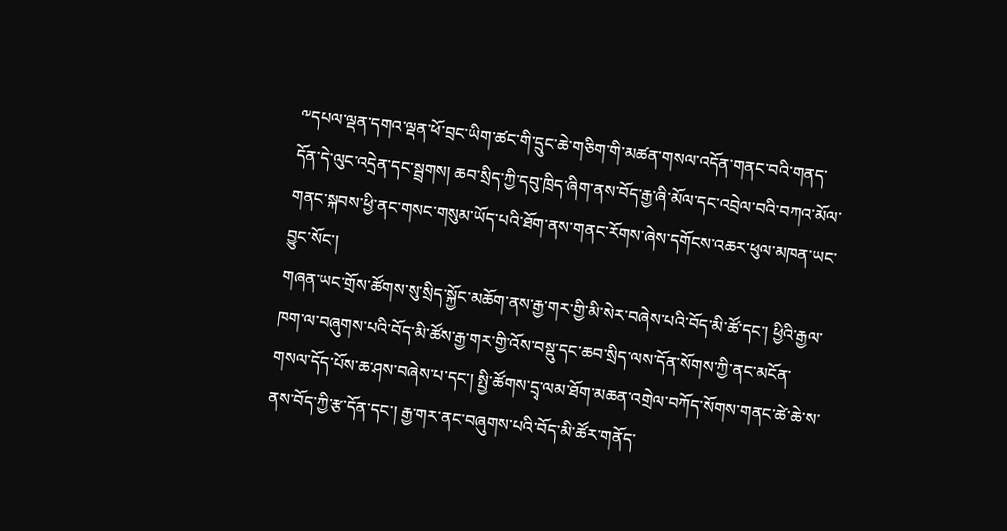༸དཔལ་ལྡན་དགའ་ལྡན་ཕོ་བྲང་ཡིག་ཚང་གི་དྲུང་ཆེ་གཅིག་གི་མཚན་གསལ་འདོན་གནང་བའི་གནད་དོན་དེ་ལུང་འདྲེན་དང་སྦྲགས། ཆབ་སྲིད་ཀྱི་དབུ་ཁྲིད་ཞིག་ནས་བོད་རྒྱ་ཞི་མོལ་དང་འབྲེལ་བའི་བཀའ་མོལ་གནང་སྐབས་ཕྱི་ནང་གསང་གསུམ་ཡོད་པའི་ཐོག་ནས་གནང་རོགས་ཞེས་དགོངས་འཆར་ཕུལ་མཁན་ཡང་བྱུང་སོང་།
གཞན་ཡང་གྲོས་ཚོགས་སུ་སྲིད་སྐྱོང་མཆོག་ནས་རྒྱ་གར་གྱི་མི་སེར་བཞེས་པའི་བོད་མི་ཚོ་དང་། ཕྱིའི་རྒྱལ་ཁག་ལ་བཞུགས་པའི་བོད་མི་ཚོས་རྒྱ་གར་གྱི་འོས་བསྡུ་དང་ཆབ་སྲིད་ལས་དོན་སོགས་ཀྱི་ནང་མངོན་གསལ་དོད་པོས་ཆ་ཤས་བཞེས་པ་དང་། སྤྱི་ཚོགས་དྲྭ་ལམ་ཐོག་མཆན་འགྲེལ་བཀོད་སོགས་གནང་ཚེ་ཆེ་ས་ནས་བོད་ཀྱི་རྩ་དོན་དང་། རྒྱ་གར་ནང་བཞུགས་པའི་བོད་མི་ཚོར་གནོད་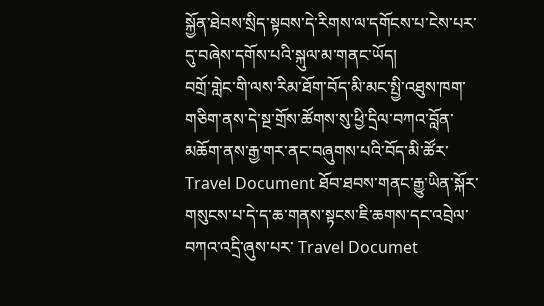སྐྱོན་ཐེབས་སྲིད་སྟབས་དེ་རིགས་ལ་དགོངས་པ་ངེས་པར་དུ་བཞེས་དགོས་པའི་སྐུལ་མ་གནང་ཡོད།
བགྲོ་གླེང་གི་ལས་རིམ་ཐོག་བོད་མི་མང་སྤྱི་འཐུས་ཁག་གཅིག་ནས་དེ་སྔ་གྲོས་ཚོགས་སུ་ཕྱི་དྲིལ་བཀའ་བློན་མཆོག་ནས་རྒྱ་གར་ནང་བཞུགས་པའི་བོད་མི་ཚོར་Travel Document ཐོབ་ཐབས་གནང་རྒྱུ་ཡིན་སྐོར་གསུངས་པ་དེ་ད་ཆ་གནས་སྟངས་ཇི་ཆགས་དང་འབྲེལ་བཀའ་འདྲི་ཞུས་པར་ Travel Documet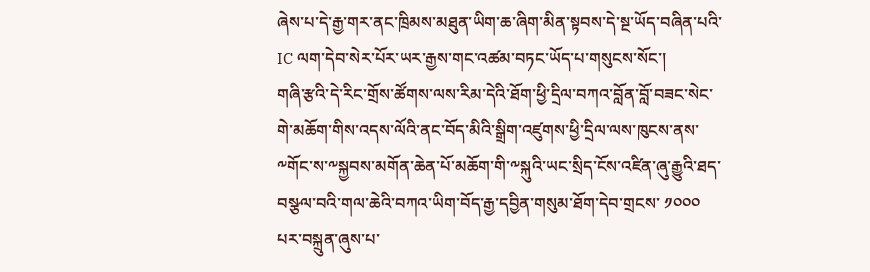ཞེས་པ་དེ་རྒྱ་གར་ནང་ཁྲིམས་མཐུན་ཡིག་ཆ་ཞིག་མིན་སྟབས་དེ་སྔ་ཡོད་བཞིན་པའི་ IC ལག་དེབ་སེར་པོར་ཡར་རྒྱས་གང་འཚམ་བཏང་ཡོད་པ་གསུངས་སོང་།
གཞི་རྩའི་དེ་རིང་གྲོས་ཚོགས་ལས་རིམ་དེའི་ཐོག་ཕྱི་དྲིལ་བཀའ་བློན་བློ་བཟང་སེང་གེ་མཆོག་གིས་འདས་ལོའི་ནང་བོད་མིའི་སྒྲིག་འཛུགས་ཕྱི་དྲིལ་ལས་ཁུངས་ནས་༸གོང་ས་༸སྐྱབས་མགོན་ཆེན་པོ་མཆོག་གི་༸སྐུའི་ཡང་སྲིད་ངོས་འཛིན་ཞུ་རྒྱུའི་ཐད་བསྩལ་བའི་གལ་ཆེའི་བཀའ་ཡིག་བོད་རྒྱ་དབྱིན་གསུམ་ཐོག་དེབ་གྲངས་ ༡༠༠༠ པར་བསྐྲུན་ཞུས་པ་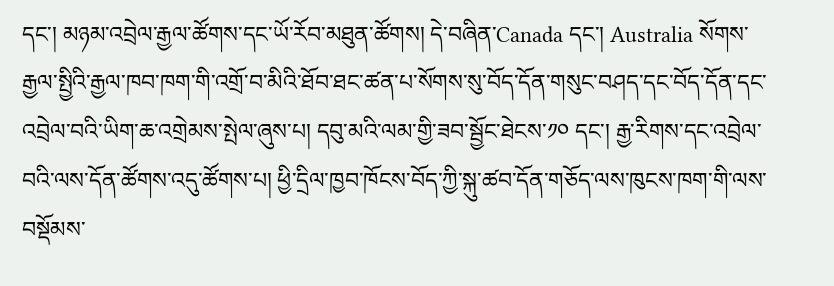དང་། མཉམ་འབྲེལ་རྒྱལ་ཚོགས་དང་ཡོ་རོབ་མཐུན་ཚོགས། དེ་བཞིན་Canada དང་། Australia སོགས་རྒྱལ་སྤྱིའི་རྒྱལ་ཁབ་ཁག་གི་འགྲོ་བ་མིའི་ཐོབ་ཐང་ཚན་པ་སོགས་སུ་བོད་དོན་གསུང་བཤད་དང་བོད་དོན་དང་འབྲེལ་བའི་ཡིག་ཆ་འགྲེམས་སྤེལ་ཞུས་པ། དབུ་མའི་ལམ་གྱི་ཟབ་སྦྱོང་ཐེངས་༡༠ དང་། རྒྱ་རིགས་དང་འབྲེལ་བའི་ལས་དོན་ཚོགས་འདུ་ཚོགས་པ། ཕྱི་དྲིལ་ཁྱབ་ཁོངས་བོད་ཀྱི་སྐུ་ཚབ་དོན་གཅོད་ལས་ཁུངས་ཁག་གི་ལས་བསྡོམས་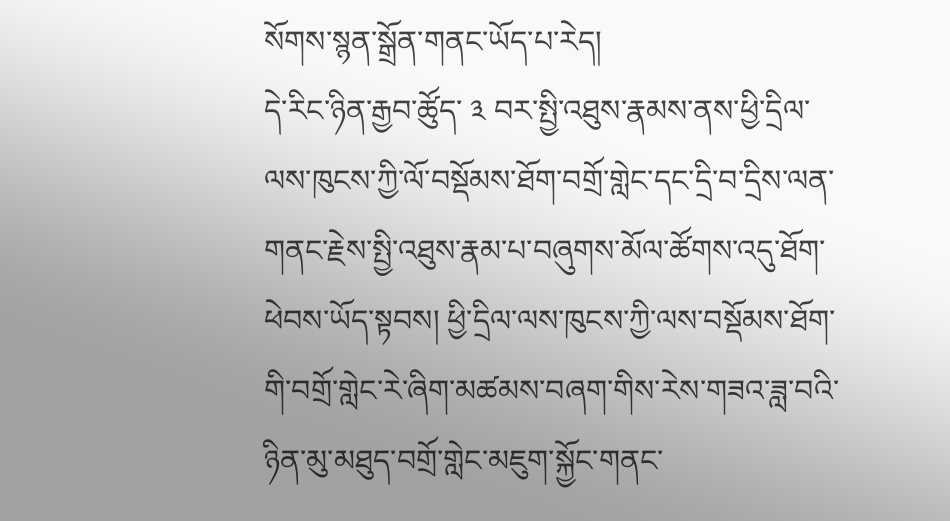སོགས་སྙན་སྒྲོན་གནང་ཡོད་པ་རེད།
དེ་རིང་ཉིན་རྒྱབ་ཚོུད་ ༣ བར་སྤྱི་འཐུས་རྣམས་ནས་ཕྱི་དྲིལ་ལས་ཁུངས་ཀྱི་ལོ་བསྡོམས་ཐོག་བགྲོ་གླེང་དང་དྲི་བ་དྲིས་ལན་གནང་རྗེས་སྤྱི་འཐུས་རྣམ་པ་བཞུགས་མོལ་ཚོགས་འདུ་ཐོག་ཕེབས་ཡོད་སྟབས། ཕྱི་དྲིལ་ལས་ཁུངས་ཀྱི་ལས་བསྡོམས་ཐོག་གི་བགྲོ་གླེང་རེ་ཞིག་མཚམས་བཞག་གིས་རེས་གཟའ་ཟླ་བའི་ཉིན་མུ་མཐུད་བགྲོ་གླེང་མཇུག་སྐྱོང་གནང་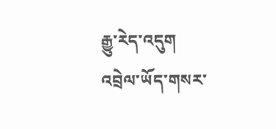རྒྱུ་རེད་འདུག
འབྲེལ་ཡོད་གསར་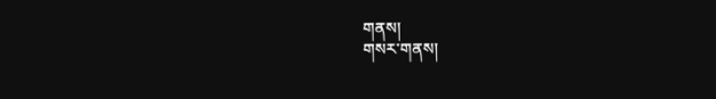གནས།
གསར་གནས།